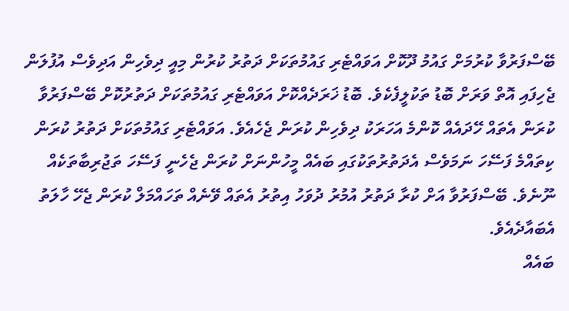ބޭސްފަރުވާ ކުރުމަށް ގައުމު ދޫކޮށް އަވައްޓެރި ގައުމުތަކަށް ދަތުރު ކުރުން މިއީ ދިވެހިން އަދިވެސް އުފުލަން ޖެހިފައި އޮތް ވަރަށް ބޮޑު ތަކުލީފެކެވެ. ބޮޑު ޚަރަދެއްކޮށް އަވައްޓެރި ގައުމުތަކަށް ދަތުރުކޮށް ބޭސްފަރުވާ ކުރަން އެތައް ހޭދައެއް ކޮންމެ އަހަރަކު ދިވެހިން ކުރަން ޖެހެއެވެ. އަވައްޓެރި ގައުމުތަކަށް ދަތުރު ކުރަން ކިތައްމެ ފަސޭހަ ނަމަވެސް އެދަތުރުތަކުގައި ބައެއް މީހުންނަށް ކުރަން ޖެހެނީ ފަސޭހަ ތަޖުރިބާތަކެއް ނޫނެވެ. ބޭސްފަރުވާ އަށް ކުރާ ދަތުރު އުމުރު ދުވަހު އިތުރު އެތައް ވޭނެއް ތަހައްމަލް ކުރަން ޖެހޭ ހާލަތު އެބައާދެއެވެ.
ބައެއް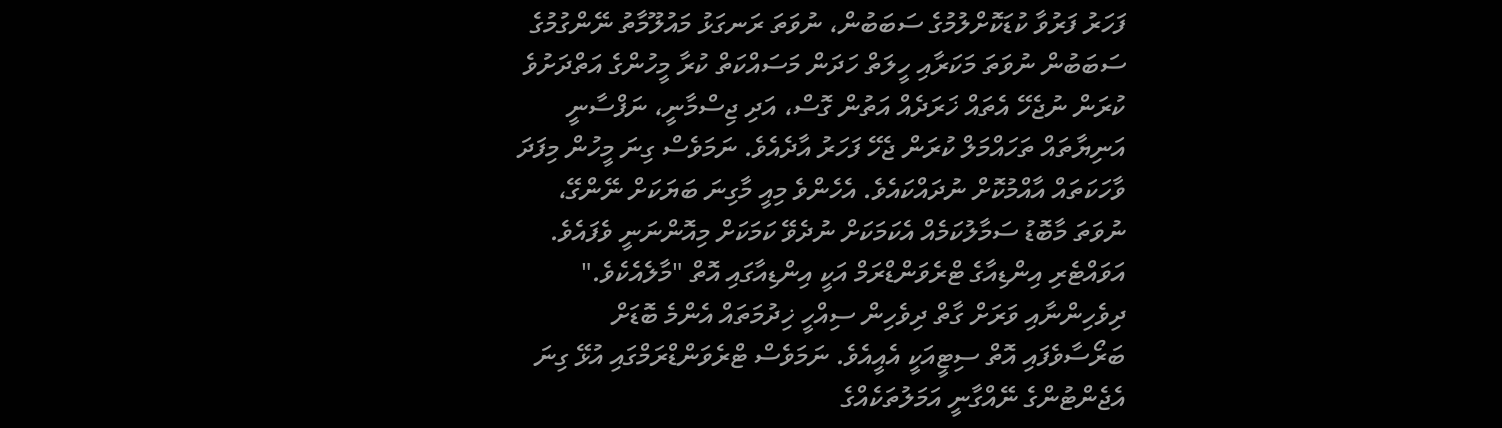ފަހަރު ފަރުވާ ކުޑަކޮށްލުމުގެ ސަބަބުން، ނުވަތަ ރަނގަޅު މައުލޫމާތު ނޭންގުމުގެ ސަބަބުން ނުވަތަ މަކަރާއި ހީލަތް ހަދަން މަސައްކަތް ކުރާ މީހުންގެ އަތްދަށުވެ ކުރަން ނުޖެހޭ އެތައް ޚަރަދެއް އަތުން ގޮސް، އަދި ޖިސްމާނީ، ނަފްސާނީ އަނިޔާތައް ތަހައްމަލް ކުރަން ޖެހޭ ފަހަރު އާދެއެވެ. ނަމަވެސް ގިނަ މީހުން މިފަދަ ވާހަކަތައް އާއްމުކޮށް ނުދައްކައެވެ. އެހެންވެ މިއީ މާގިނަ ބަޔަކަށް ނޭންގޭ، ނުވަތަ މާބޮޑު ސަމާލުކަމެއް އެކަމަކަށް ނުދެވޭ ކަމަކަށް މިއޮންނަނީ ވެފައެވެ.
އަވައްޓެރި އިންޑިއާގެ ޓްރެވަންޑްރަމް އަކީ އިންޑިއާގައި އޮތް "މާލެއެކެވެ." ދިވެހިންނާއި ވަރަށް ގާތް ދިވެހިން ސިއްހީ ޚިދުމަތައް އެންމެ ބޮޑަށް ބަރޯސާވެފައި އޮތް ސިޓީއަކީ އެއީއެވެ. ނަމަވެސް ޓްރެވަންޑްރަމްގައި އުޅޭ ގިނަ އެޖެންޓުންގެ ނޭއްގާނީ އަމަލުތަކެއްގެ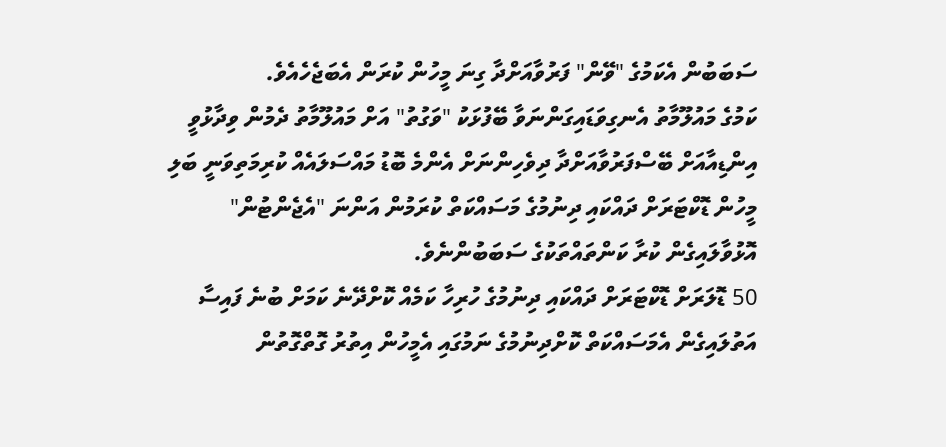ސަބަބުން އެކަމުގެ "ވޭން" ފަރުވާއަށްދާ ގިނަ މީހުން ކުރަން އެބަޖެހެއެވެ.
ކަމުގެ މައުލޫމާތު އެނގިވަޑައިގަންނަވާ ބޭފުޅަކު "ވަގުތު" އަށް މައުލޫމާތު ދެމުން ވިދާޅުވީ އިންޑިއާއަށް ބޭސްފަރުވާއަށްދާ ދިވެހިންނަށް އެންމެ ބޮޑު މައްސަލައެއް ކުރިމަތިވަނީ ބަލި މީހުން ޑޮކްޓަރަށް ދައްކައި ދިނުމުގެ މަސައްކަތް ކުރަމުން އަންނަ "އެޖެންޓުން" އޮޅުވާލައިގެން ކުރާ ކަންތައްތަކުގެ ސަބަބުންނެވެ.
50 ޑޮލަރަށް ޑޮކްޓަރަށް ދައްކައި ދިނުމުގެ ހުރިހާ ކަމެއް ކޮށްދޭނެ ކަމަށް ބުނެ ފައިސާ އަތުލައިގެން އެމަސައްކަތް ކޮށްދިނުމުގެ ނަމުގައި އެމީހުން އިތުރު ގޮތްގޮތުން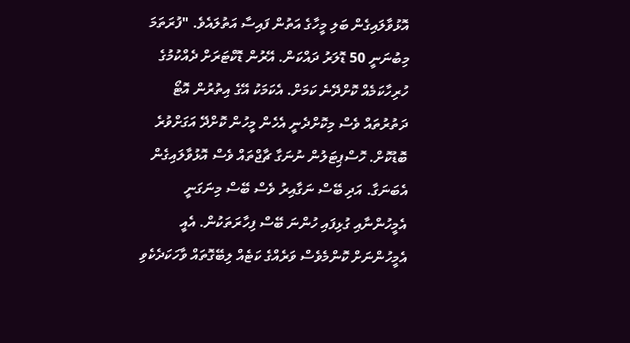އޮޅުވާލައިގެން ބަލި މީހާގެ އަތުން ފައިސާ އަތުލައެވެ. "ފުރަތަމަ މިބުނަނީ 50 ޑޮލަރު ދައްކަން. އޭރުން ޑޮކްޓަރަށް ދެއްކުމުގެ ހުރިހާކަމެއް ކޮށްދޭނެ ކަމަށް. އެކަމަކު އޭގެ އިތުރުން އޮޓޯ ދަތުރުތައް ވެސް މިކޮށްދެނީ އެހެން މީހުން ކޮށްދޭ އަގަށްވުރެ ބޮޑުކޮށް. ހޮސްޕިޓަލުން ނުނަގާ ޗާޖްތައް ވެސް އޮޅުވާލައިގެން އެބަނަގާ. އަދި ބޭސް ނަގާއިރު ވެސް ބޭސް މިނަގަނީ އެމީހުންނާއި ގުޅިފައި ހުންނަ ބޭސް ފިހާރަތަކުން. އެއީ އެމީހުންނަށް ކޮންމެވެސް ވަރެއްގެ ކަޓެއް ލިބޭގޮތައް ވާހަކަދެކެވި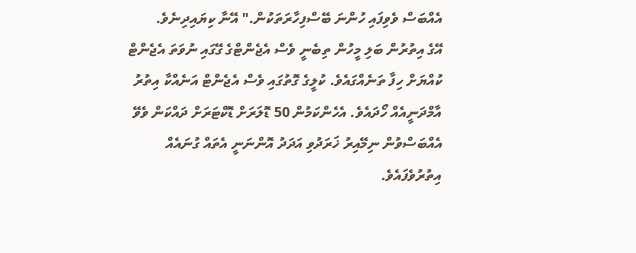އެއްބަސް ވެވިފައި ހުންނަ ބޭސްފިހާރަތަކުން." އޭނާ ކިޔައިދިނެވެ.
އޭގެ އިތުރުން ބަލި މީހުން ތިބެނީ ވެސް އެޖެންޓްގެ ގޭގައި ނުވަތަ އެޖެންޓް ކުއްޔަށް ހިފާ ތަނެއްގައެވެ. ކުލީގެ ގޮތުގައި ވެސް އެޖެންޓް އަނެއްކާ އިތުރު އާމްދަނީއެއް ހޯދައެވެ. އެހެންކަމުން 50 ޑޮލަރަށް ޑޮކްޓަރަށް ދައްކަން ވެވޭ އެއްބަސްވުން ނިމޭއިރު ޚަރަދުވި އަދަދު އޮންނަނީ އެތައް ގުނައެއް އިތުރުވެފައެވެ.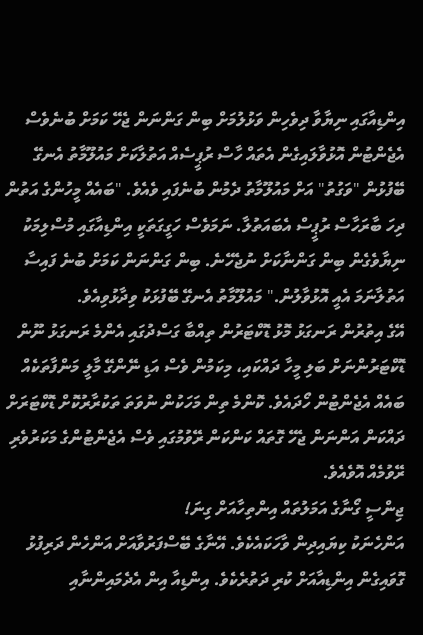އިންޑިއާގައި ނިޔާވާ ދިވެހިން ވަޅުލުމަށް ބިން ގަންނަން ޖެހޭ ކަމަށް ބުނެވެސް އެޖެންޓުން އޮޅުވާލައިގެން އެތައް ހާސް ރުޕީސެއް އަތުލާކަށް މައުލޫމާތު އެނގޭ ބޭފުޅުން "ވަގުތު" އަށް މައުލޫމާތު ދެމުން ބުނެފައި ވެއެވެ. "ބައެއް މީހުންގެ އަތުން ދިހަ ބާރަހާސް ރުޕީސް އެބައަތުލާ. ނަމަވެސް ހަގީގަތަކީ އިންޑިއާގައި މުސްލިމަކު ނިޔާވެގެން ބިން ގަންނާކަށް ނުޖެހޭނެ. ބިން ގަންނަން ކަމަށް ބުނެ ފައިސާ އަތުލާނަމަ އެއީ އޮޅުވާލުން." މައުލޫމާތު އެނގޭ ބޭފުޅަކު ވިދާޅުވިއެވެ.
އޭގެ އިތުރުން ރަނގަޅު މޮޅު ޑޮކްޓަރުން ތިއްބާ ގަސްދުގައި އެންމެ ރަނގަޅު ނޫން ޑޮކްޓަރުންނަށް ބަލި މީހާ ދައްކައި، މިކަމުން ވެސް އަޑި ނޭންގޭ މާލީ މަންފާތަކެއް ބައެއް އެޖެންޓުން ހޯދައެވެ. ކޮންމެ ތިން މަހަކުން ނުވަތަ ތަކުރާރުކޮށް ޑޮކްޓަރަށް ދައްކަން އަންނަން ޖެހޭ ގޮތައް ކަންކަން ރޭވުމުގައި ވެސް އެޖެންޓުންގެ މަކަރުވެރި ރޭވުމެއް އޮވެއެވެ.
ޖިންސީ ގޯނާގެ އަމަލުތައް އިންތިހާއަށް ގިނަ!
އަންހެނަކު ކިޔައިދިން ވާހަކައެކެވެ. އޭނާގެ ބޭސްފަރުވާއަށް އަންހެން ދަރިފުޅު ގޮވައިގެން އިންޑިއާއަށް ކުރި ދަތުރެކެވެ. އިންޑިއާ އިން އެދެމައިންނާއި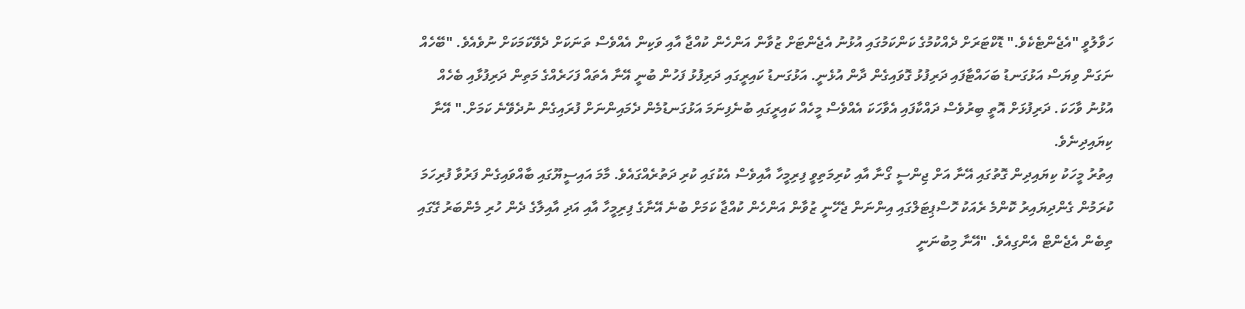ހަވާލުވީ "އެޖެންޓެކެވެ." ޑޮކްޓަރަށް ދެއްކުމުގެ ކަންކަމުގައި އުޅުނު އެޖެންޓަށް ޒުވާން އަންހެން ކުއްޖާ އާއި ވަކިން އެއްވެސް ތަނަކަށް ދެވޭކަމަކަށް ނުވެއެވެ. "ބޭހެއް ނަގަން ވިޔަސް އަޅުގަނޑު ބަހައްޓާފައި ދަރިފުޅު ގޮވައިގެން ދާން އުޅެނީ. އަޅުގަނޑު ކައިރީގައި ދަރިފުޅު ފަހުން ބުނީ އޭނާ އެތައް ފަހަރެއްގެ މަތިން ދަރިފުޅާއި ބެހެއް އުޅުނު ވާހަކަ. ދަރިފުޅަށް އޮތީ ބިރުވެސް ދައްކާފައި އެވާހަކަ އެއްވެސް މީހެއް ކައިރީގައި ބުނެފިނަމަ އަޅުގަނޑުމެން ދެމައިންނަށް ފުރައިގެން ނުދެވޭނެ ކަމަށް." އޭނާ ކިޔައިދިނެވެ.
އިތުރު މީހަކު ކިޔައިދިން ގޮތުގައި އޭނާ އަށް ޖިންސީ ގޯނާ އާއި ކުރިމަތިވީ ފިރިމީހާ އާއިވެސް އެކުގައި ކުރި ދަތުރެއްގައެވެ. މާމަ އައިސީޔޫގައި ބާއްވައިގެން ފަރުވާ ފުރިހަމަ ކުރަމުން ގެންދިޔައިރު ކޮންމެ ރެއަކު ހޮސްޕިޓަލްގައި އިންނަން ޖެހޭނީ ޒުވާން އަންހެން ކުއްޖާ ކަމަށް ބުނެ އޭނާގެ ފިރިމީހާ އާއި އަދި އާއިލާގެ ދެން ހުރި މެންބަރު ގޭގައި ތިބެން އެޖެންޓް އެންގިއެވެ. "އޭނާ މިބުނަނީ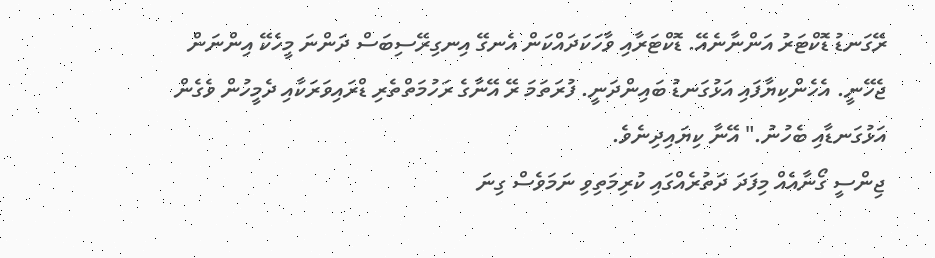ރޭގަނޑު ޑޮކްޓަރު އަންނާނެއޭ. ޑޮކްޓަރާއި ވާހަކަދައްކަން އެނގޭ އިނގިރޭސިބަސް ދަންނަ މީހެކޭ އިންނަން ޖެހޭނީ. އެހެންކިޔާފައި އަޅުގަނޑު ބައިންދަނީ. ފުރަތަމަ ރޭ އޭނާގެ ރަހުމަތްތެރި ޑްރައިވަރަކާއި ދެމީހުން ވެގެން އަޅުގަނޑާއި ބެހުނު." އޭނާ ކިޔައިދިނެވެ.
ޖިންސީ ގޯނާއެއް މިފަދަ ދަތުރެއްގައި ކުރިމަތިވި ނަމަވެސް ގިނަ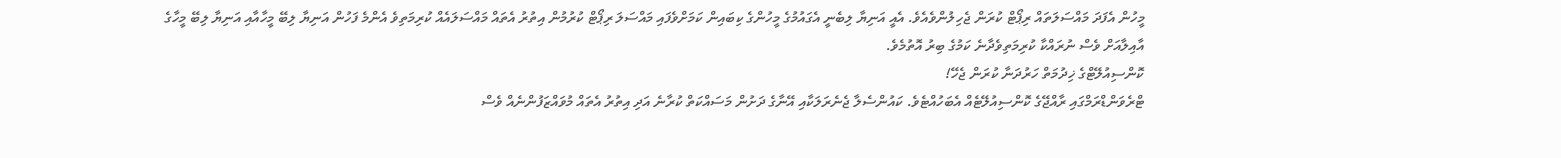މީހުން އެފަދަ މައްސަލަތައް ރިޕޯޓް ކުރަން ޖެހިލުންވެއެވެ. އެއީ އަނިޔާ ލިބެނީ އެގައުމުގެ މީހުންގެ ކިބައިން ކަމަށްވެފައި މައްސަލަ ރިޕޯޓް ކުރުމުން އިތުރު އެތައް މައްސަލައެއް ކުރިމަތިވެ އެންމެ ފަހުން އަނިޔާ ލިބޭ މީހާއާއި އަނިޔާ ލިބޭ މީހާގެ އާއިލާއަށް ވެސް ނުރައްކާ ކުރިމަތިވެދާނެ ކަމުގެ ބިރު އޮތުމެވެ.
ކޮންސިއުލޭޓްގެ ޚިދުމަތް ހަރުދަނާ ކުރަން ޖެހޭ!
ޓްރެވަންޑްރަމްގައި ރާއްޖޭގެ ކޮންސިއުލޭޓެއް އެބަހުއްޓެވެ. ކައުންސެލާ ޖެނެރަލަކާއި އޭނާގެ ދަށުން މަސައްކަތް ކުރާނެ އަދި އިތުރު އެތައް މުވައްޒަފުންނެއް ވެސް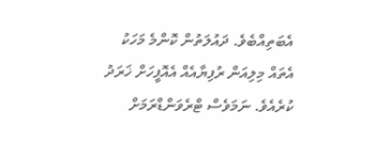އެބަތިއްބެވެ. ދައުލަތުން ކޮންމެ މަހަކު އެތައް މިލިއަން ރުފިޔާއެއް އެއޮފީހަށް ޚަރަދު ކުރެއެވެ. ނަމަވެސް ޓްރެވަންޑްރަމަށް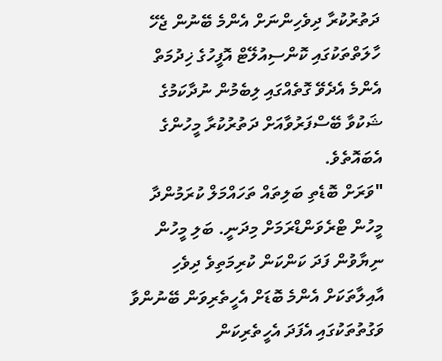ދަތުރުކުރާ ދިވެހިންނަށް އެންމެ ބޭނުން ޖެހޭ ހާލަތްތަކުގައި ކޮންސިއުލޭޓް އޮފީހުގެ ޚިދުމަތް އެންމެ އެދެވޭ ގޮތެއްގައި ލިބެމުން ނުދާކަމުގެ ޝަކުވާ ބޭސްފަރުވާއަށް ދަތުރުކުރާ މީހުންގެ އެބައޮތެވެ.
"ވަރަށް ބޮޑެތި ބަލިތައް ތަހައްމަލް ކުރަމުންދާ މީހުން ޓްރެވަންޑްރަމަށް މިދަނީ. ބަލި މީހުން ނިޔާވުން ފަދަ ކަންކަން ކުރިމަތިވެ ދިވެހި އާއިލާތަކަށް އެންމެ ބޮޑަށް އެހީތެރިވަން ބޭނުންވާ ވަގުތުތަކުގައި އެފަދަ އެހީތެރިކަން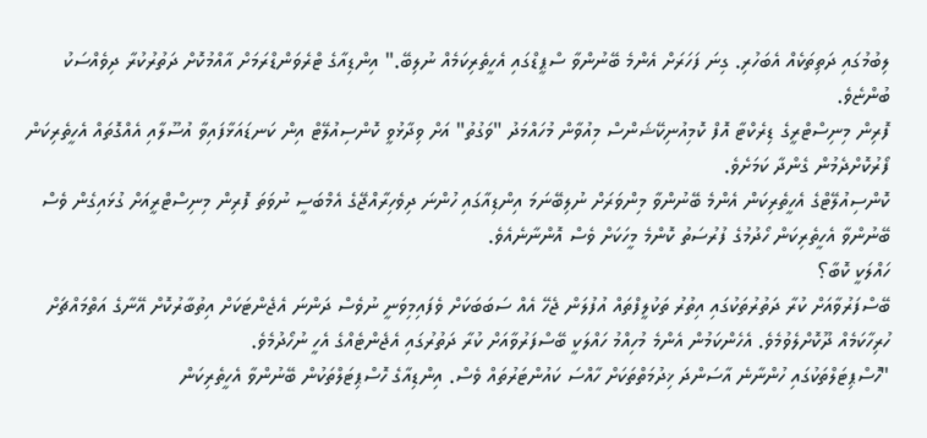ލިބުމުގައި ދަތިތަކެއް އެބަހުރި. ގިނަ ފަހަރަށް އެންމެ ބޭނުންވާ ސްޕީޑްގައި އެހީތެރިކަމެއް ނުލިބޭ." އިންޑިއާގެ ޓްރެވަންޑްރަމަށް އާއްމުކޮށް ދަތުރުކުރާ ދިވެއްސަކު ބުންޏެވެ.
ފޮރިން މިނިސްޓްރީގެ ޑިރެކްޓާ އޮފް ކޮމިއުނިކޭޝަންސް މިއުވާން މުހައްމަދު "ވަގުތު" އަށް ވިދާޅުވީ ކޮންސިއުލޭޓް އިން ކަނޑައަޅާފައިވާ އުސޫލާއި އެއްގޮތައް އެހީތެރިކަން ފޯރުކޮށްދެމުން ގެންދާ ކަމަށެވެ.
ކޮންސިއުލޭޓްގެ އެހީތެރިކަން އެންމެ ބޭނުންވާ މިންވަރަށް ނުލިބޭނަމަ އިންޑިއާގައި ހުންނަ ދިވެހިރާއްޖޭގެ އެމްބަސީ ނުވަތަ ފޮރިން މިނިސްޓްރީއަށް ގުޅައިގެން ވެސް ބޭނުންވާ އެހީތެރިކަން ހޯދުމުގެ ފުރުސަތު ކޮންމެ މީހަކަށް ވެސް އޮންނާނެއެވެ.
ހައްލަކީ ކޮބާ؟
ބޭސްފަރުވާއަށް ކުރާ ދަތުރުތަކުގައި އިތުރު ތަކުލީފްތައް އުފުލަން ޖެހޭ އެއް ސަބަބަކަށް ވެފައިމިވަނީ ނުވެސް ދަންނަ އެޖެންޓަކަށް އިތުބާރުކޮށް އޭނާގެ އަތްމައްޗަށް ހުރިހާކަމެއް ދޫކޮށްލެވުމެވެ. އެހެންކަމުން އެންމެ މުހިއްމު ހައްލަކީ ބޭސްފަރުވާއަށް ކުރާ ދަތުރުގައި އެޖެންޓެއްގެ އެހީ ނުހޯދުމެވެ.
"ހޮސްޕިޓަލްތަކުގައި ހުންނާނެ އާސަންދަ ޚިދުމަތްތަކަށް ހާއްސަ ކައުންޓަރުތައް ވެސް. އިންޑިއާގެ ހޮސްޕިޓަލްތަކުން ބޭނުންވާ އެހީތެރިކަން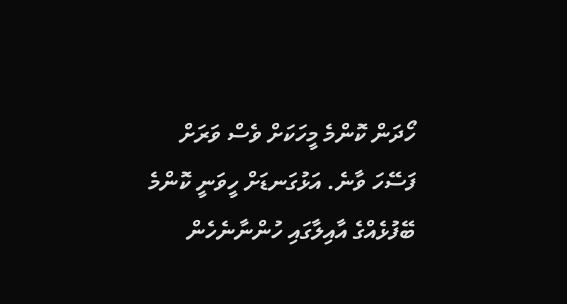ހޯދަން ކޮންމެ މީހަކަށް ވެސް ވަރަށް ފަސޭހަ ވާނެ. އަޅުގަނޑަށް ހީވަނީ ކޮންމެ ބޭފުޅެއްގެ އާއިލާގައި ހުންނާނެހެން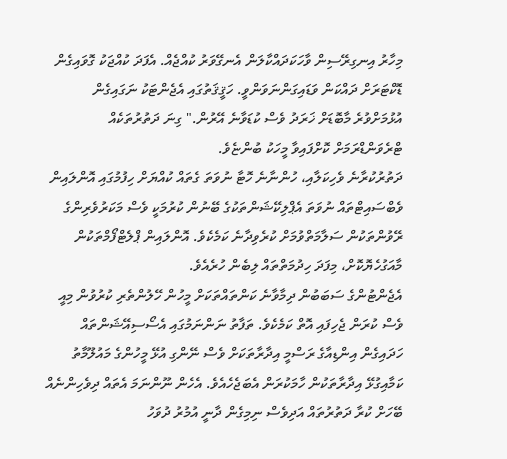މިހާރު އިނގިރޭސިން ވާހަކަދައްކާލަން އެނގޭވަރު ކުއްޖެއް. އެފަދަ ކުއްޖަކު ގޮވައިގެން ޑޮކްޓަރަށް ދައްކަން ވަޑައިގަންނަވަންވީ. ހަޤީޤަތުގައި އެޖެންޓަކު ނަގައިގެން އުޅުމަށްވުރެ މާބޮޑަށް ޚަރަދު ވެސް ކުޑަވާނެ އޭރުން." ގިނަ ދަތުރުތަކެއް ޓްރެވަންޑްރަމަށް ކޮށްފައިވާ މީހަކު ބުންޏެވެ.
ދަތުރުކުރާނެ ވެހިކަލާއި، ހުންނާނެ ހޮޓާ ނުވަތަ ގެތައް ކުއްޔަށް ހިފުމުގައި އޮންލައިން ވެބްސައިޓްތައް ނުވަތަ އެޕްލިކޭޝަންތަކުގެ ބޭނުން ކުރުމަކީ ވެސް މަކަރުވެރިންގެ ރޭވުންތަކުން ސަލާމަތްވުމަށް ކުރެވިދާނެ ކަމެކެވެ. އޮންލައިން ޕްލެޓްފޯމްތަކުން މާއަގުހެޔޮކޮށް، މިފަދަ ހިދުމަތްތައް ލިބެން ހުރެއެވެ.
އެޖެންޓުންގެ ސަބަބުން ދިމާވާނެ ކަންތައްތަކަށް މީހުން ހޭލުންތެރި ކުރުވުން މިއީ ވެސް ކުރަން ޖެހިފައި އޮތް ކަމެކެވެ. ތަފާތު ނަންނަމުގައި އެސޯސިއޭޝަންތައް ހަދައިގެން އިންޑިއާގެ ރަސްމީ އިދާރާތަކަށް ވެސް ނޭންގި އުޅޭ މީހުންގެ މައުލޫމާތު ކަމާއިގުޅޭ އިދާރާތަކުން ހާމަކުރަން އެބަޖެހެއެވެ. އެހެން ނޫންނަމަ އެތައް ދިވެހިންނެއް ބޭހަށް ކުރާ ދަތުރުތައް އަދިވެސް ނިމިގެން ދާނީ އުމުރު ދުވަހު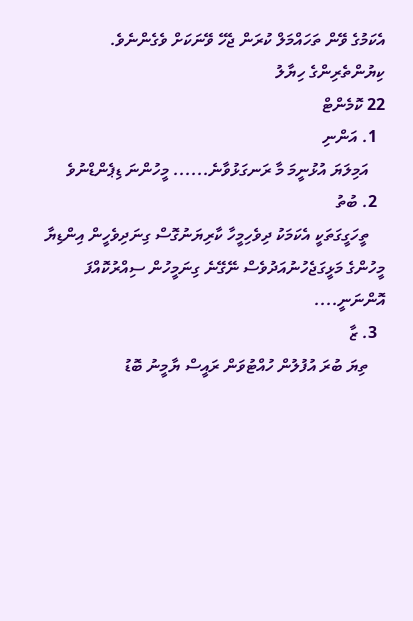އެކަމުގެ ވޭން ތަހައްމަލް ކުރަން ޖެހޭ ވޭނަކަށް ވެގެންނެވެ.
ކިޔުންތެރިންގެ ހިޔާލު
22 ކޮމެންޓް
  1. އަންނި
    އަމިލަޔަ އުޅުނީމަ މާ ރަނގަޅުވާނެ...... މީހުންނަ ޑިޕެންޑްނުވެ
  2. ބުތު
    ތީހަގީގަތަކީ އެކަމަކު ދިވެހިމީހާ ކާރިޔަނުގޮސް ގިނަދިވެހީން އިންޑިޔާ މީހުންގެ މަޅީގަޖެހުނުއަދުވެސް ނޭގޭނެ ގިނަމީހުން ސިއްރުކޮއްފަ އޮންނަނީ....
  3. ޒާ
    ތިޔަ ބުރަ އުފުލުން ހުއްޓުވަން ރައީސް ޔާމީނު ބޮޑު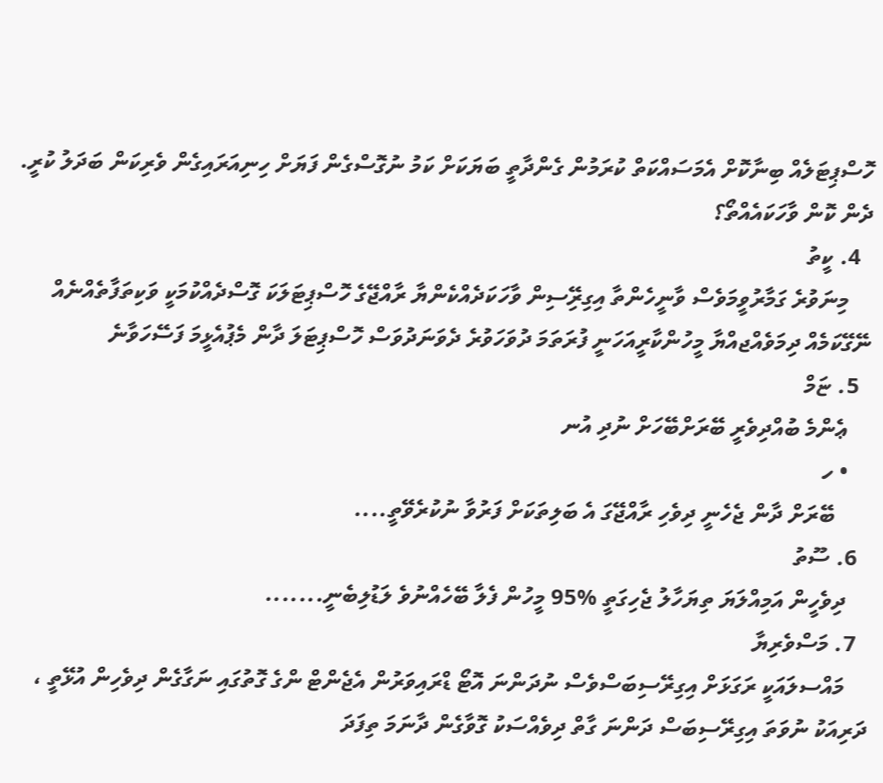ހޮސްޕިޓަލެއް ބިނާކޮށް އެމަސައްކަތް ކުރަމުން ގެންދާތީ ބަޔަކަށް ކަމު ނުގޮސްގެން ފަޔަށް ހިނިއަރައިގެން ވެރިކަން ބަދަލު ކުރީ. ދެން ކޮން ވާހަކައެއްތޯ؟
  4. ކީތު
    މިނަވުރެ ގަމާރުވީމަވެސް ވާނީހެންތާ އިގިރޭިސިން ވާހަކަދެއްކެންޔާ ރާއްޖޭގެ ހޮސްޕިޓަލަކަ ގޮސްދެއްކުމަކީ ވަކިތަފާތެއްނެއް ނޭގޭކަމެއް ދިމަވެއްޖއްޔާ މީހުންކާރީއަހަނީ ފުރަތަމަ ދުވަހަވުރެ ދެވަނަދުވަސް ހޮސްޕިޓަލަ ދާން މެޕުއެޅީމަ ފަސޭހަވާނެ
  5. ޏަމް
    ޢެންމެ ބުއްދިވެރީ ބޭރަށްބޭހަށް ނުދި އުނ
    • ހ
      ބޭރަށް ދާން ޖެހެނީ ދިވެހި ރާއްޖޭގަ އެ ބަލިތަކަށް ފަރުވާ ނުކުރެވޭތީ....
  6. ސޫތު
    ދިވެހީން އަމިއްލަޔަ ތިޔަހާލު ޖެހިގަތީ %95 މީހުން ފެލާ ބޭހެއްނުވެ ލަޑުލިބެނީ.......
  7. މަސްވެރިޔާ
    މައްސލައަކީ ރަގަޅަށް އިގިރޭސިބަސްވެސް ނުދަންނަ އޮޓޯ ޑްރައިވަރުން އެޖެންޓް ންގެ ގޮތުގައި ނަގާގެން ދިވެހިން އުޅޭތީ ، ދަރިއަކު ނުވަތަ އިގިރޭސިބަސް ދަންނަ ގާތް ދިވެއްސަކު ގޮވާގެން ދާނަމަ ތިފަދަ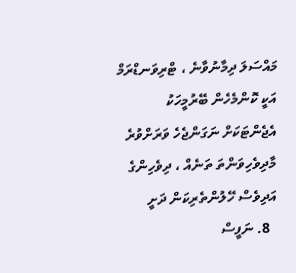މައްސަލަ ދިމާނުވާނެ ، ޓްރިވަނޑްރަމް އަކީ ކޮންމެހެން ބޭރުމީހަކު އެޖެންޓަކަށް ނަގަންޖެހެ ވަރަށްވުރެ މާދިވެހިވަންތަ ތަނެއް ، ދިވެހިންގެ އަދިވެސް ހޭލުންތެރިކަން ދަށީ
  8. ނަފީސް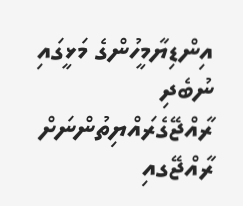އިންޑިޔާމީހުންގެ މަޅީގައި ނުބެދި ރާއްޖޭގެރައްޔިތުންނަށް ރާއްޖޭގއި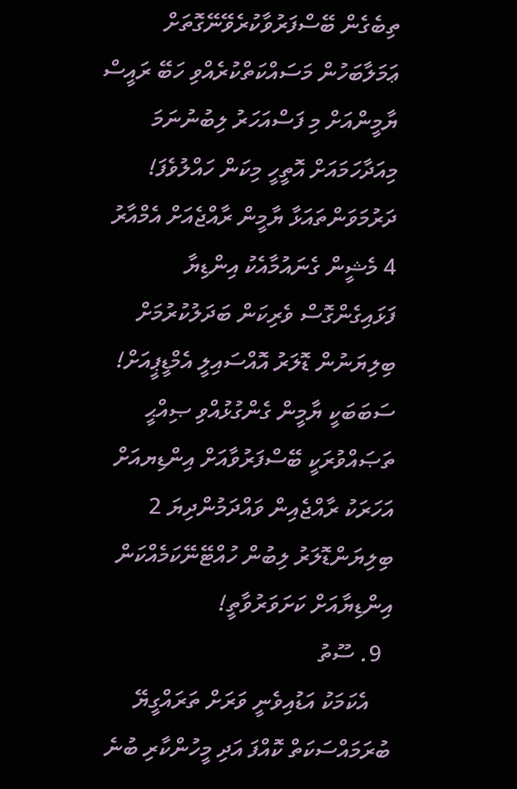ތިބެގެން ބޭސްފަރުވާކުރެވޭނޭގޮތަށް ޢަމަލާބަހުން މަސައްކަތްކުރެއްވި ހަބޭ ރައީސް ޔާމީންއަށް މި ފަސްއަހަރު ލިބުނުނަމަ މިއަދާހަމައަށް އޮތީހީ މިކަން ހައްލުވެފަ! ދަރުމަވަންތައަޅާ ޔާމީން ރާއްޖެއަށް އެމްއާރު 4 މެޝީން ގެނައުމާއެކު އިންޑިޔާ ފަޅައިގެންގޮސް ވެރިކަން ބަދަލުކުރުމަށް ބިލިޔަނުން ޑޮލަރު އޮއްސައިލީ އެމްޑީޕީއަށް! ސަބަބަކީ ޔާމީން ގެންގުޅުއްވި ޞިއްޙީ ތަޞައްވުރަކީ ބޭސްފަރުވާއަށް އިންޑިޔއަށް އަހަރަކު ރާއްޖެއިން ވައްދަމުންދިޔަ 2 ބިލިޔަންޑޮލަރު ލިބުން ހުއްޓޭނޭކަމެއްކަން އިންޑިޔާއަށް ކަށަވަރުވާތީ!
  9. ސޫތު
    އެކަމަކު އަޑުއިވެނީ ވަރަށް ތަރައްގީޔޭ ބުރަމައްސަކަތް ކޮއްފަ އަދި މީހުންކާރި ބުނެ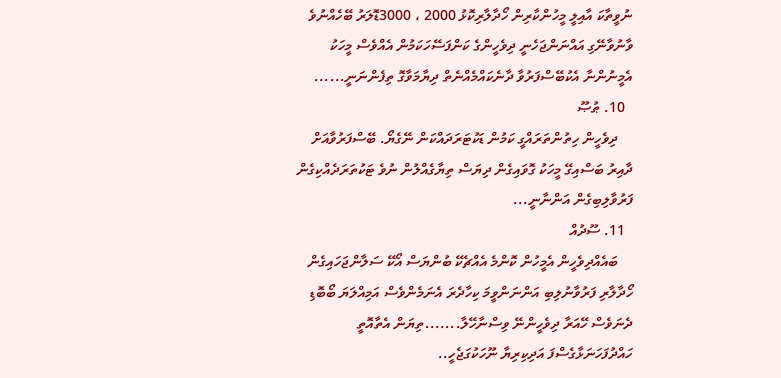ނުވީތާކަ އާއިލީ މީހުންކާރިން ހޯދާލާރިކޮޅު 2000 ، 3000ޑޮލަރު ބޭހެއްނުވެ ވާނުވާނޭގި އައްނަންޖަހެނީ ދިވެހީންގެ ކަންފަސޭހަކަމުން އެއްވެސް މީހަކު އެމީނުންނާ އެކުބޭސްފަރުވާ ދާނެކައްމެއްނެތް ދިޔާމަވާގޮ ތިފެންނަނީ......
  10. ޠުޞޫ
    ދިވެހީން ހިތުންތަރައްގީ ކަމުން ޑަކުޓަރަދައްކަން ނޭގެޔޯ. ބޭސްފަރުވާއަށް ދާއިރު ބަސްއިގޭ މީހަކު ގޮވައިގެން ދިޔަސް ތިޔާގެއްލުން ނުވެ ޓަކުތަރަދެއްކިގެން ފަރުވާލިބިގެން އަންނާނީ...
  11. ސޫދުއް
    ބައެއްދިވެހީން އެމީހުން ކޮންމެ އެއްޗެކޭ ބުންޔަސް އޯކޭ ސަލާންޖަހައިގެން ހޯދާލާރި ފަރުވާނުލިބި އަންނަންވީމަ ކިހާދެރަ އެނަމެންވެސް އަމިއްލަޔަ ބޯބޮޑި ދެނަވެސް ހޭއަރާ ދިވެހީންނޭ ވިސްނާހޭލާ.......ތިޔަން އެތާއޮތީ ހައްދުފަހަނަޅާގެސްފަ އަދިކިރިޔާ ނޫހަކުގަޖެހީ..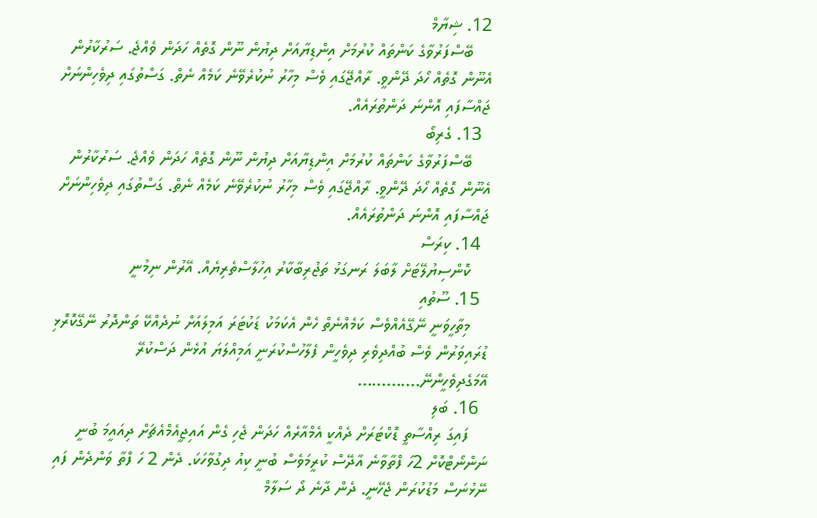12. ޝިޔާމް
    ބޭސްފަރުވާގެ ކަންތައް ކުރުމަށް އިންޑިޔާއަށް ދިޔުން ނޫން ގޮތެއް ހަދަން ވެއްޖެ. ސަރުކާރުން އެނޫން ގޮތެއް ހޯދަ ދޭންވީ. ރާއްޖޭގައި ވެސް މިހާރު ނުކުރެވޭނެ ކަމެއް ނެތް. ގަސްތުގައި ދިވެހިންނަށް ޖައްސާފައި އޮންނަ ދަންތުރައެއް.
  13. ގެރިބޯ
    ބޭސްފަރުވާގެ ކަންތައް ކުރުމަށް އިންޑިޔާއަށް ދިޔުން ނޫން ގޮތެއް ހަދަން ވެއްޖެ. ސަރުކާރުން އެނޫން ގޮތެއް ހޯދަ ދޭންވީ. ރާއްޖޭގައި ވެސް މިހާރު ނުކުރެވޭނެ ކަމެއް ނެތް. ގަސްތުގައި ދިވެހިންނަށް ޖައްސާފައި އޮންނަ ދަންތުރައެއް.
  14. ކިރަސް
    ކޮންސިޔުލޭޓަށް ލާބަލަ ރަނގަޅު ތަޖުރިބާކާރު އިހުލާސްތެރިޔެއް. އޭރުން ނިމުނީ
  15. ސޫތުއި
    މިތާހީވަނީ ނޭގޭއެއްވެސް ކަމެއްނެތް ހެން އެކަމަކު ޑަކުޓަރަ އަމިލައަށް ނުދެއްކޭ ތަންދޮރު ނޭގޭކޮރޮޅި ޑުރައިވަރުން ވެސް ބުއްދިވެރި ދިވެހީން ފެލާހުސްކުރަނީ އަމިއްލަޔަ އުޅެން ދަސްކުރޭ އޭމަގެދިވެހީންނޭ.............
  16. ބަލި
    ފައިގަ ރިއްސާތީ ޑޮކްޓަރަށް ދެއްކީ އެމްއާރެއް ހަދަން ޖެހި ގެން އައިޖީއެމްއެޗަށް ދިއައީމަ ބުނީ ނަންނޯޓްކޮށް 2ހަ ފްތާވާނެ އާދޭސް ކުރީމަވެސް ބުނީ ކިއު ދިގުވާހަކަ. ދެން 2 ހަ ފްތާ ވަންދެން ފައި ނޭޅުނަސް މަޑުކުރަން ޖެހޭނީ. ދެން ދާނެ ދޯ ސަލާމް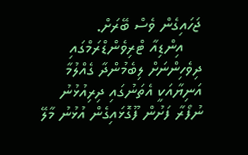ޖަހައިގެން ވެސް ބޭރަށް.
    އިންޑިއާ ޓްރިވެންޑްރަމްގައި ދިވެހިންނަށް ލިބެމުންދާ ގެއްލުމާ އަނިޔާއަކީ އެތަނުގައި ދިރިއުޅުނު ނުފޯރާ ފަށުން ފޫގޮޅައިގެން އުޅުނު މާލޭ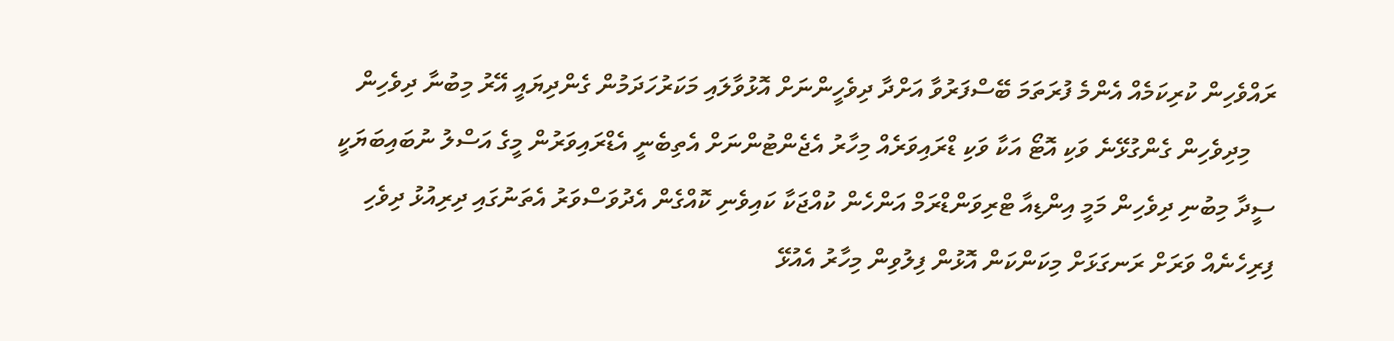ރައްވެހިން ކުރިކަމެއް އެންމެ ފުރަތަމަ ބޭސްފަރުވާ އަށްދާ ދިވެހީންނަށް އޮޅުވާލައި މަކަރުހަދަމުން ގެންދިޔައީ އޭރު މިބުނާ ދިވެހިން
    މިދިވެހިން ގެންގުޅޭނެ ވަކި އޮޓޯ އަކާ ވަކި ޑްރައިވަރެއް މިހާރު އެޖެންޓުންނަށް އެތިބެނީ އެޑްރައިވަރުން މީގެ އަސްލު ނުބައިބަޔަކީ ސީދާ މިބުނި ދިވެހިން މަމީ އިންޑިއާ ޓްރިވަންޑްރަމް އަންހެން ކުއްޖަކާ ކައިވެނި ކޮއްގެން އެދުވަސްވަރު އެތަނުގައި ދިރިއުޅު ދިވެހި ފިރިހެނެއް ވަރަށް ރަނގަޅަށް މިކަންކަން އޮޅުން ފިލުވިން މިހާރު އެއުޅޭ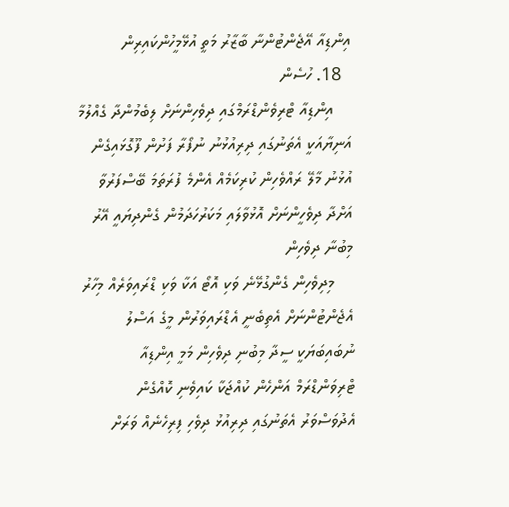އިންޑިއާ އޭޖެންޓުންނާ ބާޒާރު މަތީ އުޅޭމީހުންކައިރިން
  18. ހުސެން
    އިންޑިއާ ޓްރިވެންޑްރަމްގައި ދިވެހިންނަށް ލިބެމުންދާ ގެއްލުމާ އަނިޔާއަކީ އެތަނުގައި ދިރިއުޅުނު ނުފޯރާ ފަށުން ފޫގޮޅައިގެން އުޅުނު މާލޭ ރައްވެހިން ކުރިކަމެއް އެންމެ ފުރަތަމަ ބޭސްފަރުވާ އަށްދާ ދިވެހީންނަށް އޮޅުވާލައި މަކަރުހަދަމުން ގެންދިޔައީ އޭރު މިބުނާ ދިވެހިން
    މިދިވެހިން ގެންގުޅޭނެ ވަކި އޮޓޯ އަކާ ވަކި ޑްރައިވަރެއް މިހާރު އެޖެންޓުންނަށް އެތިބެނީ އެޑްރައިވަރުން މީގެ އަސްލު ނުބައިބަޔަކީ ސީދާ މިބުނި ދިވެހިން މަމީ އިންޑިއާ ޓްރިވަންޑްރަމް އަންހެން ކުއްޖަކާ ކައިވެނި ކޮއްގެން އެދުވަސްވަރު އެތަނުގައި ދިރިއުޅު ދިވެހި ފިރިހެނެއް ވަރަށް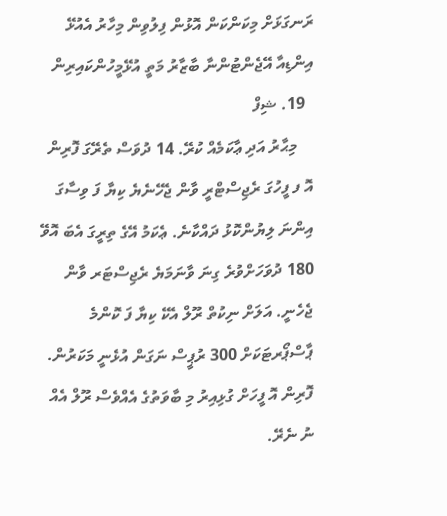ރަނގަޅަށް މިކަންކަން އޮޅުން ފިލުވިން މިހާރު އެއުޅޭ އިންޑިއާ އޭޖެންޓުންނާ ބާޒާރު މަތީ އުޅޭމީހުންކައިރިން
  19. ޝިފް
    މިޙާރު އަދި ޢާކަމެއް ކުރޭ. 14 ދުވަސް ތެރޭގަ ފޮރިން އޮ ފ ފީހުގަ ރެޖިސްޓްރީ ވާން ޖެހޭނެޔެ ކިޔާ ފަ ވިސާގަ އިންނަ ލިޔުންކޮޅު ދައްކާނެ. ޢެކަމު އޭގެ ތިރީގަ އެބަ އޮވޭ 180 ދުވަހަށްވުރެ ގިނަ ވާނަމަޔެ ރެޖިސްޓަރ ވާން ޖެހެނީ. އަލަށް ނިކުތް ރޫލް އެކޭ ކިޔާ ފަ ކޮންމެ ޕާސްޕޯރޓަކަށް 300 ރުޕީސް ނަގަން އުޅެނީ މަކަރުން. ފޮރިން އޮ ފީހަށް ގުޅިއިރު މި ބާވަތުގެ އެއްވެސް ރޫލް އެއް ނު ނެރޭ.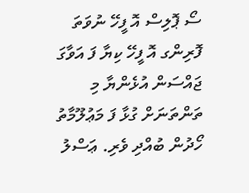ސޯ ޕޮލިސް އޮ ފީހޭ ނުވަތަ ފޮރިންގ އޮ ފީހޭ ކިޔާ ފަ އަވާގަ ޖައްސަން އުޅެންޔާ މި ތަންތަނަށް ގުޅާ ފަ މަޢުލޫމާތު ހޯދުން ބުއްދި ވެރި. ޢަސްލު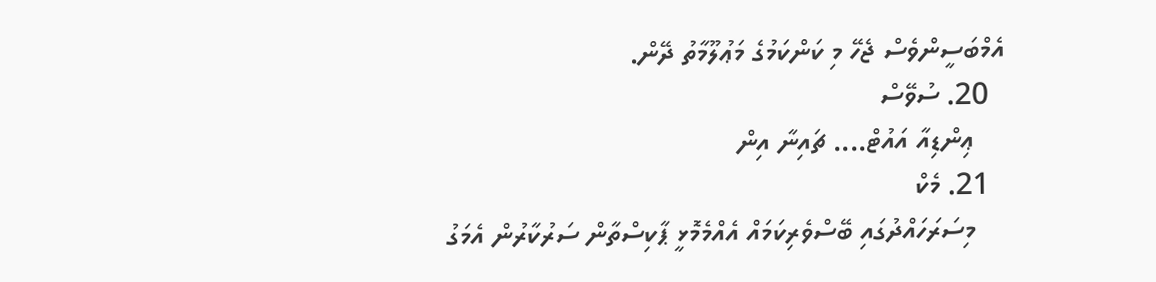އެމްބަސީންވެސް ޖެހޭ މި ކަންކަމުގެ މަޢުލޫމާތު ދޭން.
  20. ސުވޭސް
    ޢިންޑިއާ އައުޓް.... ޗައިނާ އިން
  21. މެކް
    މިސަރަހައްދުގައި ބޭސްވެރިކަމައް އެއްމެމޮޅީ ޕާކިސްތާން ސަރުކާރުން އެމަގު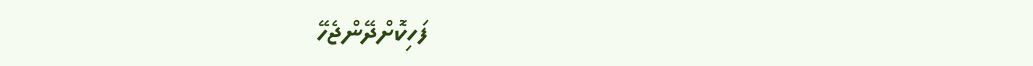ފަހިކޮށްދޭންޖެހޭ